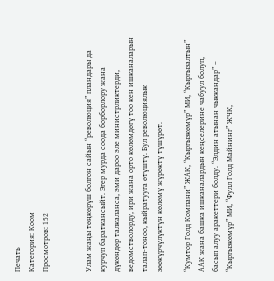Печать
Категория: Коом
Просмотров: 152


Улам жаңы төңкөрүш болгон сайын “революция” пландары да курчуп бараткансыйт. Эгер мурда соода борборлору жана дүкөндөр талкаланса, эми дароо эле министрликтерди, ведомстволорду, ири жана орто көлөмдөгү тоо кен ишканаларын талап-тоноо, кыйратууга өтүштү. Бул революциялык зөөкүрчүлүктүн көлөмү жүрөктү түшүрөт.

“Кумтор Голд Компани” ЖАК, “Кыргызкөмүр” МИ, “Кыргызалтын” ААК жана башка ишканалардын кеңселерине чабуул болуп, басып алуу аракеттери болду. “Элдин атынан чыккандар” – “Кыргызкөмүр” МИ, “Фулл Голд Майнинг” ЖЧК,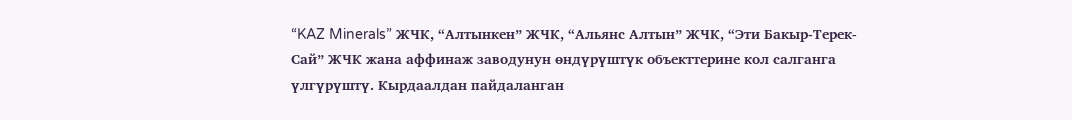“KAZ Minerals” ЖЧК, “Алтынкен” ЖЧК, “Альянс Алтын” ЖЧК, “Эти Бакыр-Терек-Сай” ЖЧК жана аффинаж заводунун өндүрүштүк объекттерине кол салганга үлгүрүштү. Кырдаалдан пайдаланган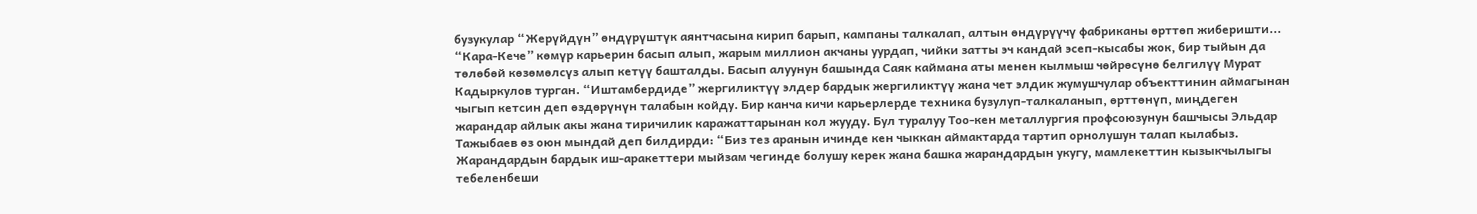бузукулар “Жерүйдүн” өндүрүштүк аянтчасына кирип барып, кампаны талкалап, алтын өндүрүүчү фабриканы өрттөп жиберишти... “Кара-Кече” көмүр карьерин басып алып, жарым миллион акчаны уурдап, чийки затты эч кандай эсеп-кысабы жок, бир тыйын да төлөбөй көзөмөлсүз алып кетүү башталды. Басып алуунун башында Саяк каймана аты менен кылмыш чөйрөсүнө белгилүү Мурат Кадыркулов турган. “Иштамбердиде” жергиликтүү элдер бардык жергиликтүү жана чет элдик жумушчулар объекттинин аймагынан чыгып кетсин деп өздөрүнүн талабын койду. Бир канча кичи карьерлерде техника бузулуп-талкаланып, өрттөнүп, миңдеген жарандар айлык акы жана тиричилик каражаттарынан кол жууду. Бул туралуу Тоо-кен металлургия профсоюзунун башчысы Эльдар Тажыбаев өз оюн мындай деп билдирди: “Биз тез аранын ичинде кен чыккан аймактарда тартип орнолушун талап кылабыз. Жарандардын бардык иш-аракеттери мыйзам чегинде болушу керек жана башка жарандардын укугу, мамлекеттин кызыкчылыгы тебеленбеши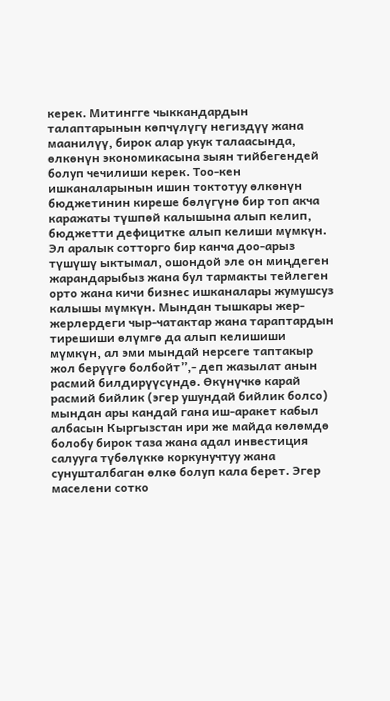керек. Митингге чыккандардын талаптарынын көпчүлүгү негиздүү жана маанилүү, бирок алар укук талаасында, өлкөнүн экономикасына зыян тийбегендей болуп чечилиши керек. Тоо-кен ишканаларынын ишин токтотуу өлкөнүн бюджетинин киреше бөлүгүнө бир топ акча каражаты түшпөй калышына алып келип, бюджетти дефицитке алып келиши мүмкүн. Эл аралык сотторго бир канча доо-арыз түшүшү ыктымал, ошондой эле он миңдеген жарандарыбыз жана бул тармакты тейлеген орто жана кичи бизнес ишканалары жумушсуз калышы мүмкүн. Мындан тышкары жер-жерлердеги чыр-чатактар жана тараптардын тирешиши өлүмгө да алып келишиши мүмкүн, ал эми мындай нерсеге таптакыр жол берүүгө болбойт”,- деп жазылат анын расмий билдирүүсүндө. Өкүнүчкө карай расмий бийлик (эгер ушундай бийлик болсо) мындан ары кандай гана иш-аракет кабыл албасын Кыргызстан ири же майда көлөмдө болобу бирок таза жана адал инвестиция салууга түбөлүккө коркунучтуу жана сунушталбаган өлкө болуп кала берет. Эгер маселени сотко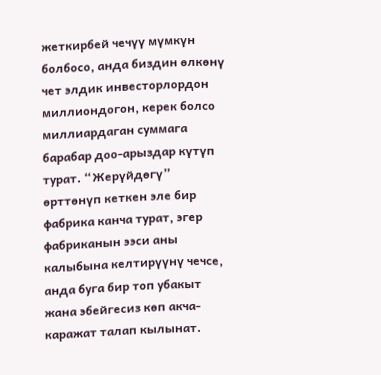жеткирбей чечүү мүмкүн болбосо, анда биздин өлкөнү чет элдик инвесторлордон миллиондогон, керек болсо миллиардаган суммага барабар доо-арыздар күтүп турат. “Жерүйдөгү” өрттөнүп кеткен эле бир фабрика канча турат, эгер фабриканын ээси аны калыбына келтирүүнү чечсе, анда буга бир топ убакыт жана эбейгесиз көп акча-каражат талап кылынат.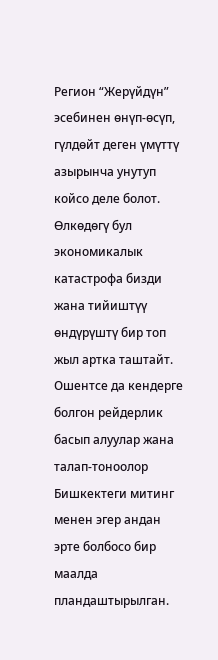Регион “Жерүйдүн” эсебинен өнүп-өсүп, гүлдөйт деген үмүттү азырынча унутуп койсо деле болот. Өлкөдөгү бул экономикалык катастрофа бизди жана тийиштүү өндүрүштү бир топ жыл артка таштайт. Ошентсе да кендерге болгон рейдерлик басып алуулар жана талап-тоноолор Бишкектеги митинг менен эгер андан эрте болбосо бир маалда пландаштырылган.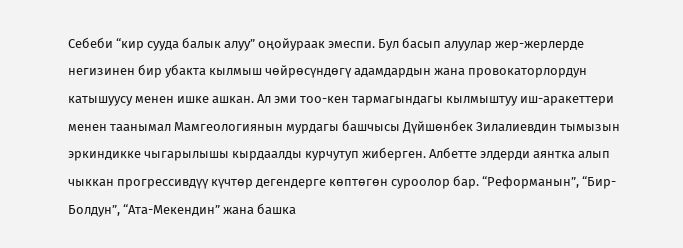Себеби “кир сууда балык алуу” оңойураак эмеспи. Бул басып алуулар жер-жерлерде негизинен бир убакта кылмыш чөйрөсүндөгү адамдардын жана провокаторлордун катышуусу менен ишке ашкан. Ал эми тоо-кен тармагындагы кылмыштуу иш-аракеттери менен таанымал Мамгеологиянын мурдагы башчысы Дүйшөнбек Зилалиевдин тымызын эркиндикке чыгарылышы кырдаалды курчутуп жиберген. Албетте элдерди аянтка алып чыккан прогрессивдүү күчтөр дегендерге көптөгөн суроолор бар. “Реформанын”, “Бир-Болдун”, “Ата-Мекендин” жана башка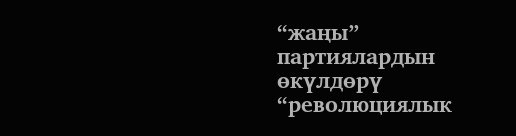“жаңы” партиялардын өкүлдөрү “революциялык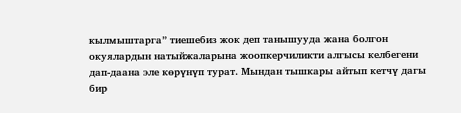кылмыштарга” тиешебиз жок деп танышууда жана болгон окуялардын натыйжаларына жоопкерчиликти алгысы келбегени дап-даана эле көрүнүп турат. Мындан тышкары айтып кетчү дагы бир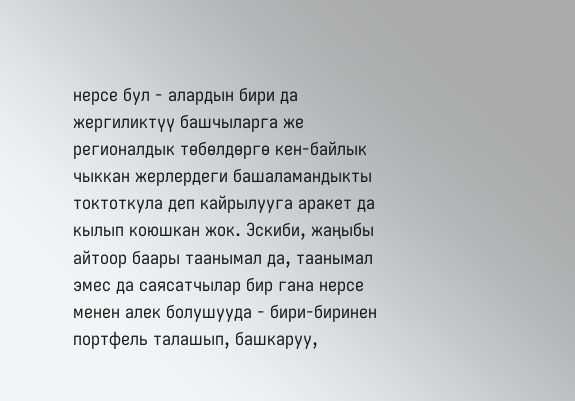нерсе бул - алардын бири да жергиликтүү башчыларга же регионалдык төбөлдөргө кен-байлык чыккан жерлердеги башаламандыкты токтоткула деп кайрылууга аракет да кылып коюшкан жок. Эскиби, жаңыбы айтоор баары таанымал да, таанымал эмес да саясатчылар бир гана нерсе менен алек болушууда - бири-биринен портфель талашып, башкаруу,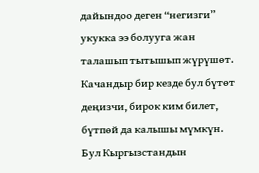дайындоо деген “негизги” укукка ээ болууга жан талашып тытышып жүрүшөт. Качандыр бир кезде бул бүтөт деңизчи, бирок ким билет, бүтпөй да калышы мүмкүн. Бул Кыргызстандын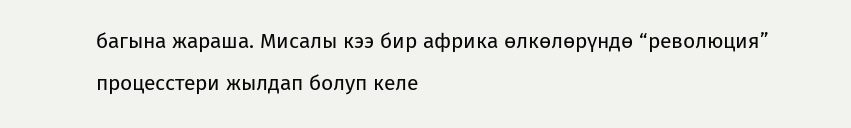багына жараша. Мисалы кээ бир африка өлкөлөрүндө “революция” процесстери жылдап болуп келе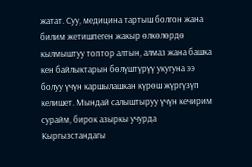жатат. Суу, медицина тартыш болгон жана билим жетишпеген жакыр өлкөлөрдө кылмыштуу топтор алтын, алмаз жана башка кен байлыктарын бөлүштүрүү укугуна ээ болуу үчүн каршылашкан күрөш жүргүзүп келишет. Мындай салыштыруу үчүн кечирим сурайм, бирок азыркы учурда Кыргызстандагы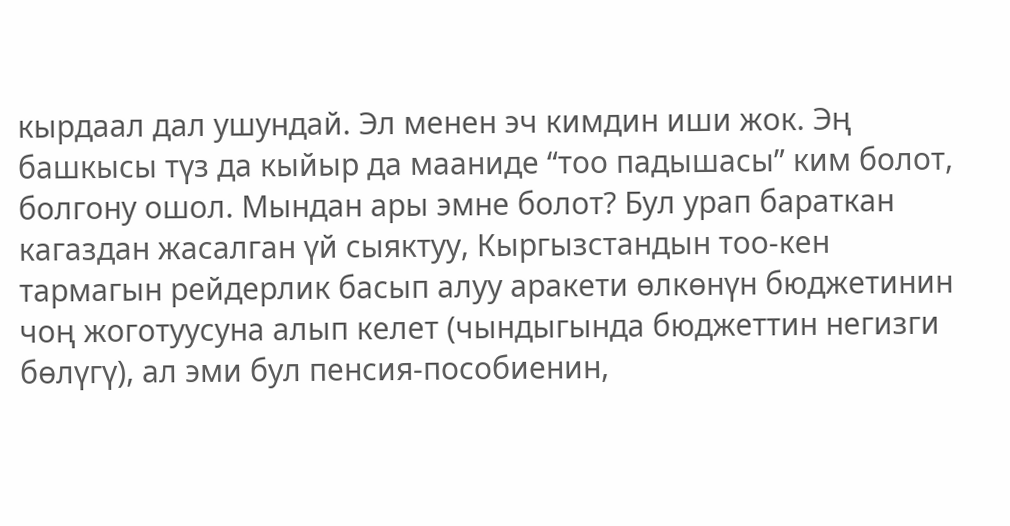кырдаал дал ушундай. Эл менен эч кимдин иши жок. Эң башкысы түз да кыйыр да мааниде “тоо падышасы” ким болот, болгону ошол. Мындан ары эмне болот? Бул урап бараткан кагаздан жасалган үй сыяктуу, Кыргызстандын тоо-кен тармагын рейдерлик басып алуу аракети өлкөнүн бюджетинин чоң жоготуусуна алып келет (чындыгында бюджеттин негизги бөлүгү), ал эми бул пенсия-пособиенин,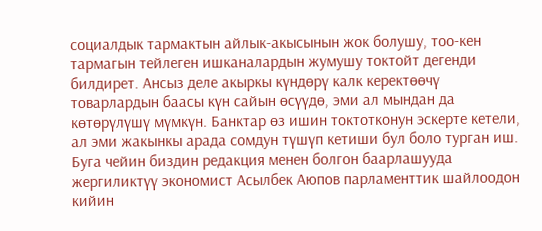социалдык тармактын айлык-акысынын жок болушу, тоо-кен тармагын тейлеген ишканалардын жумушу токтойт дегенди билдирет. Ансыз деле акыркы күндөрү калк керектөөчү товарлардын баасы күн сайын өсүүдө, эми ал мындан да көтөрүлүшү мүмкүн. Банктар өз ишин токтотконун эскерте кетели, ал эми жакынкы арада сомдун түшүп кетиши бул боло турган иш. Буга чейин биздин редакция менен болгон баарлашууда жергиликтүү экономист Асылбек Аюпов парламенттик шайлоодон кийин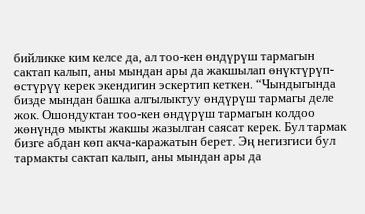бийликке ким келсе да, ал тоо-кен өндүрүш тармагын сактап калып, аны мындан ары да жакшылап өнүктүрүп-өстүрүү керек экендигин эскертип кеткен. “Чындыгында бизде мындан башка алгылыктуу өндүрүш тармагы деле жок. Ошондуктан тоо-кен өндүрүш тармагын колдоо жөнүндө мыкты жакшы жазылган саясат керек. Бул тармак бизге абдан көп акча-каражатын берет. Эң негизгиси бул тармакты сактап калып, аны мындан ары да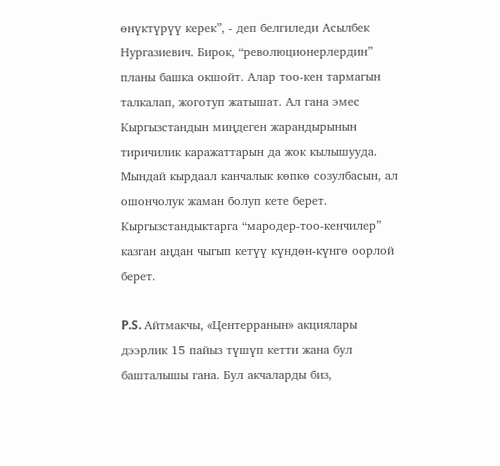өнүктүрүү керек”, - деп белгиледи Асылбек Нургазиевич. Бирок, “революционерлердин” планы башка окшойт. Алар тоо-кен тармагын талкалап, жоготуп жатышат. Ал гана эмес Кыргызстандын миңдеген жарандырынын тиричилик каражаттарын да жок кылышууда. Мындай кырдаал канчалык көпкө созулбасын, ал ошончолук жаман болуп кете берет. Кыргызстандыктарга “мародер-тоо-кенчилер” казган аңдан чыгып кетүү күндөн-күнгө оорлой берет.

P.S. Айтмакчы, «Центерранын» акциялары дээрлик 15 пайыз түшүп кетти жана бул башталышы гана. Бул акчаларды биз,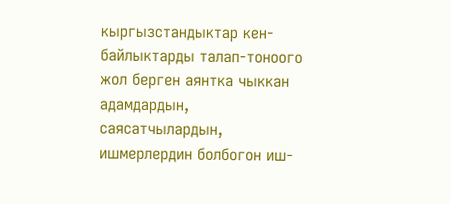кыргызстандыктар кен-байлыктарды талап-тоноого жол берген аянтка чыккан адамдардын, саясатчылардын, ишмерлердин болбогон иш-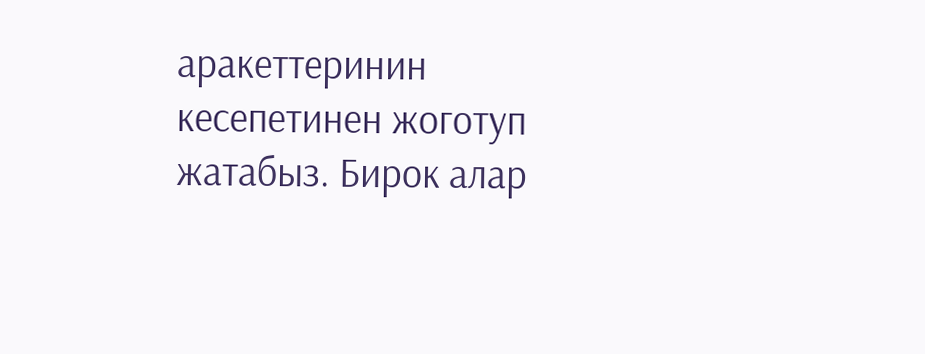аракеттеринин кесепетинен жоготуп жатабыз. Бирок алар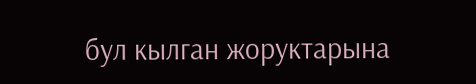бул кылган жоруктарына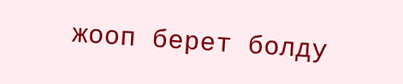жооп берет болду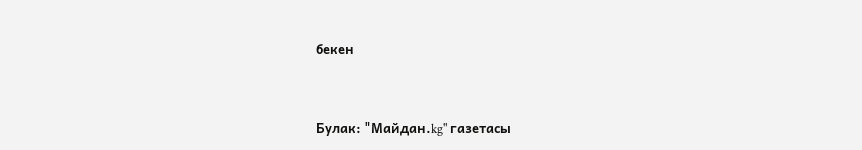бекен


Булак: "Майдан.kg" газетасы